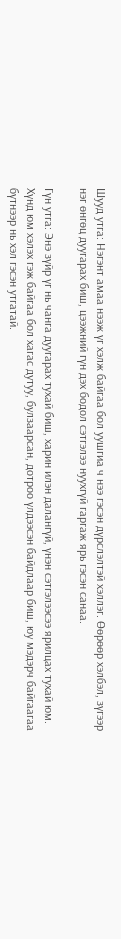Шууд утга: Нэгэнт амаа нээж үг хэлж байгаа бол уушгиа ч нээ гэсэн дүрслэлтэй хэллэг. Өөрөөр хэлбэл, зүгээр нэг өнгөц дуугарах биш, цээжний гүн дэх бодол сэтгэлээ нуухгүй гаргаж ярь гэсэн санаа.

Гүн утга: Энэ зүйр үг нь чанга дуугарах тухай биш, харин илэн далангүй, үнэн сэтгэлээсээ ярилцах тухай юм. Хүнд юм хэлэх гэж байгаа бол хагас дутуу, булзаарсан, дотроо үлдээсэн байдлаар биш, юу мэдэрч байгаагаа бүтнээр нь хэл гэсэн утгатай.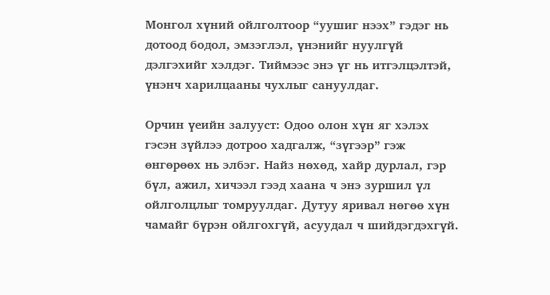Монгол хүний ойлголтоор “уушиг нээх” гэдэг нь дотоод бодол, эмзэглэл, үнэнийг нуулгүй дэлгэхийг хэлдэг. Тиймээс энэ үг нь итгэлцэлтэй, үнэнч харилцааны чухлыг сануулдаг.

Орчин үеийн залууст: Одоо олон хүн яг хэлэх гэсэн зүйлээ дотроо хадгалж, “зүгээр” гэж өнгөрөөх нь элбэг. Найз нөхөд, хайр дурлал, гэр бүл, ажил, хичээл гээд хаана ч энэ зуршил үл ойлголцлыг томруулдаг. Дутуу яривал нөгөө хүн чамайг бүрэн ойлгохгүй, асуудал ч шийдэгдэхгүй.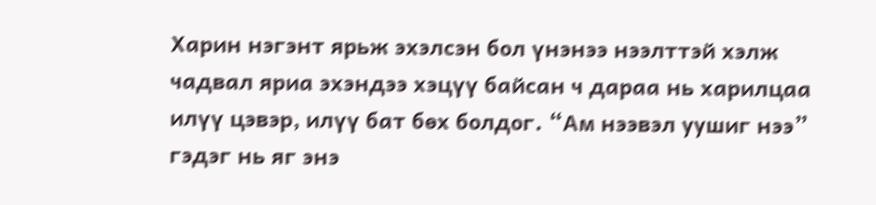Харин нэгэнт ярьж эхэлсэн бол үнэнээ нээлттэй хэлж чадвал яриа эхэндээ хэцүү байсан ч дараа нь харилцаа илүү цэвэр, илүү бат бөх болдог. “Ам нээвэл уушиг нээ” гэдэг нь яг энэ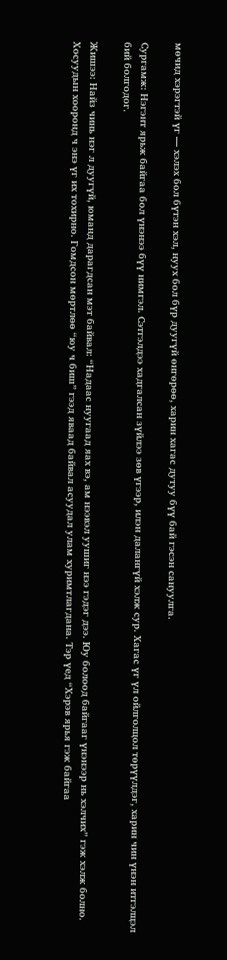мөчид хэрэгтэй үг — хэлэх бол бүтэн хэл, нуух бол бүр дуугүй өнгөрөө, харин хагас дутуу бүү бай гэсэн сануулга.

Сургамж: Нэгэнт ярьж байгаа бол үнэнээ бүү нимгэл. Сэтгэлдээ хадгалсан зүйлээ зөв үгээр, илэн далангүй хэлж сур. Хагас үг үл ойлголцол төрүүлдэг, харин чин үнэн итгэлцэл бий болгодог.

Жишээ: Найз чинь нэг л дуугүй, юманд дарагдсан мэт байвал: “Надаас нуугаад яах вэ, ам нээвэл уушиг нээ гэдэг дээ. Юу болоод байгааг үнэнээр нь хэлчих” гэж хэлж болно. Хосуудын хооронд ч энэ үг их тохирно. Гомдсон мөртлөө “юу ч биш” гээд яваад байвал асуудал улам хуримтлагдана. Тэр үед “Хэрэв ярья гэж байгаа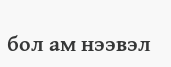бол ам нээвэл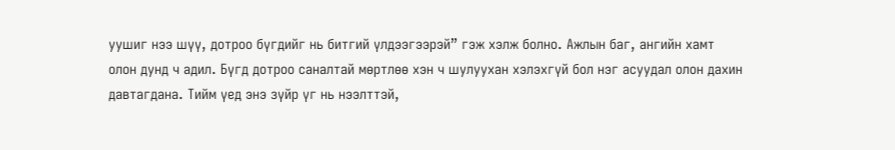уушиг нээ шүү, дотроо бүгдийг нь битгий үлдээгээрэй” гэж хэлж болно. Ажлын баг, ангийн хамт олон дунд ч адил. Бүгд дотроо саналтай мөртлөө хэн ч шулуухан хэлэхгүй бол нэг асуудал олон дахин давтагдана. Тийм үед энэ зүйр үг нь нээлттэй,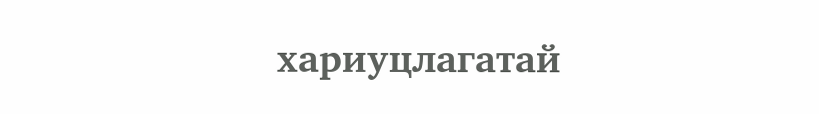хариуцлагатай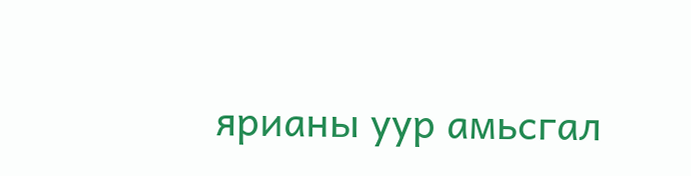ярианы уур амьсгал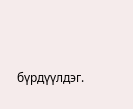бүрдүүлдэг.